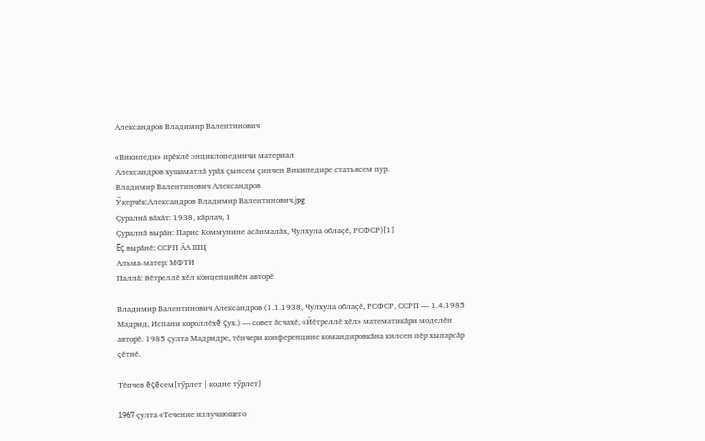Александров Владимир Валентинович

«Википеди» ирĕклĕ энциклопединчи материал
Александров хушаматлă урăх çынсем çинчен Википедире статьясем пур.
Владимир Валентинович Александров
Ӳкерчĕк:Александров Владимир Валентинович.jpg
Çуралнă вăхăт: 1938, кăрлач, 1
Çуралнă вырăн: Парис Коммунине асăнмалăх, Чулхула облаçĕ, РСФСР)[1]
Ĕç вырăнĕ: ССРП ĂА ШЦ
Альма-матер: МФТИ
Паллă: йĕтреллĕ хĕл концепцийĕн авторĕ

Владимир Валентинович Александров (1.1.1938, Чулхула облаçĕ, РСФСР, ССРП — 1.4.1985 Мадрид, Испани короллĕхĕ çух.) — совет ăсчахĕ, «Йĕтреллĕ хĕл» математикăри моделĕн авторĕ. 1985 çулта Мадридре, тĕнчери конференцине командировкăна килсен пĕр хыпарсăр çĕтнĕ.

Тĕпчев ĕçĕсем[тӳрлет | кодне тӳрлет]

1967 çулта «Течение излучающего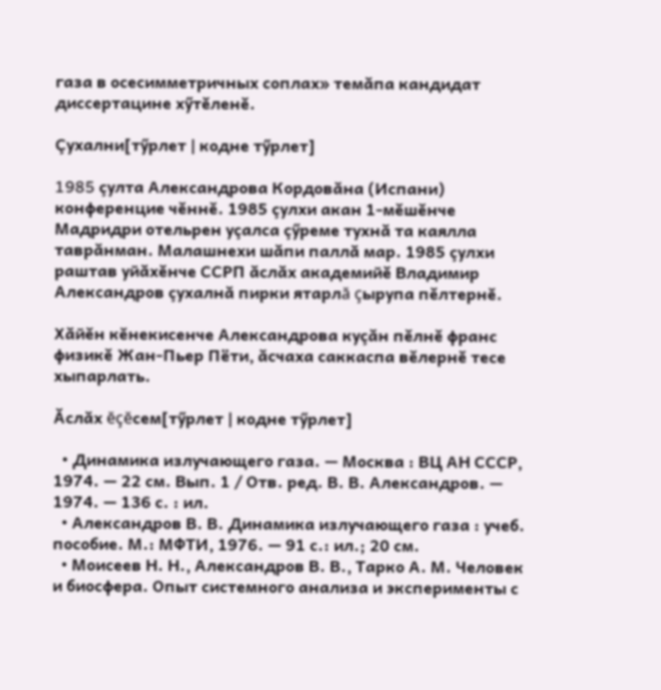газа в осесимметричных соплах» темăпа кандидат диссертацине хӳтĕленĕ.

Çухални[тӳрлет | кодне тӳрлет]

1985 çулта Александрова Кордовăна (Испани) конференцие чĕннĕ. 1985 çулхи акан 1-мĕшĕнче Мадридри отельрен уçалса çӳреме тухнă та каялла таврăнман. Малашнехи шăпи паллă мар. 1985 çулхи раштав уйăхĕнче ССРП ăслăх академийĕ Владимир Александров çухалнă пирки ятарлă çырупа пĕлтернĕ.

Хăйĕн кĕнекисенче Александрова куçăн пĕлнĕ франс физикĕ Жан-Пьер Пёти, ăсчаха саккаспа вĕлернĕ тесе хыпарлать.

Ăслăх ĕçĕсем[тӳрлет | кодне тӳрлет]

  • Динамика излучающего газа. — Москва : ВЦ АН СССР, 1974. — 22 см. Вып. 1 / Отв. ред. В. В. Александров. — 1974. — 136 с. : ил.
  • Александров В. В. Динамика излучающего газа : учеб. пособие. М.: МФТИ, 1976. — 91 с.: ил.; 20 см.
  • Моисеев Н. Н., Александров В. В., Тарко А. М. Человек и биосфера. Опыт системного анализа и эксперименты с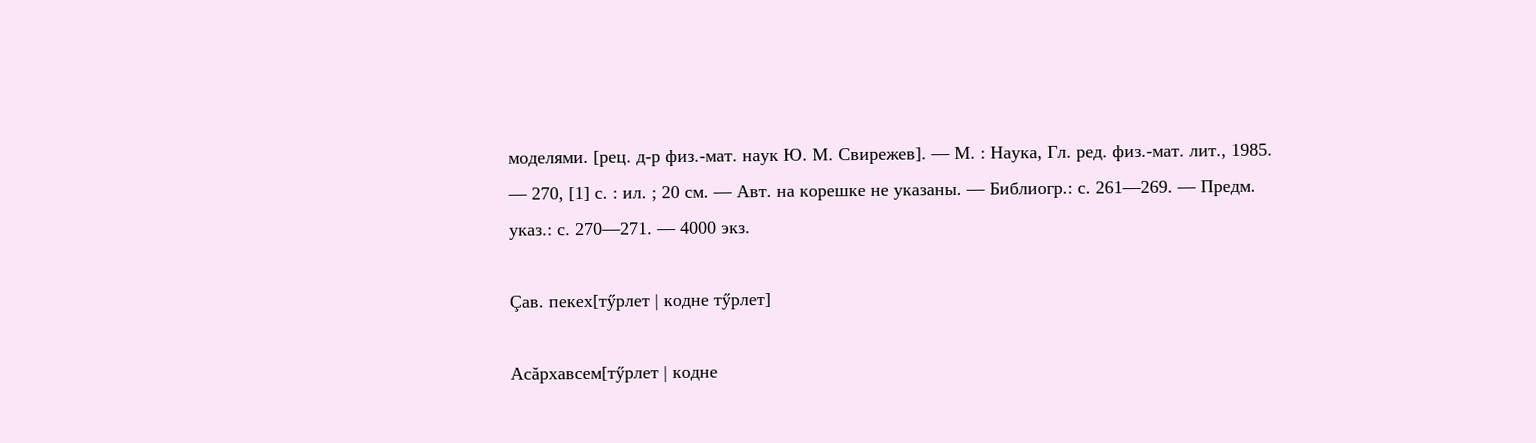моделями. [рец. д-р физ.-мат. наук Ю. М. Свирежев]. — М. : Наука, Гл. ред. физ.-мат. лит., 1985. — 270, [1] с. : ил. ; 20 см. — Авт. на корешке не указаны. — Библиогр.: с. 261—269. — Предм. указ.: с. 270—271. — 4000 экз.

Çав. пекех[тӳрлет | кодне тӳрлет]

Асăрхавсем[тӳрлет | кодне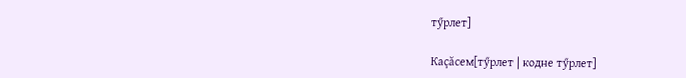тӳрлет]

Каçăсем[тӳрлет | кодне тӳрлет]